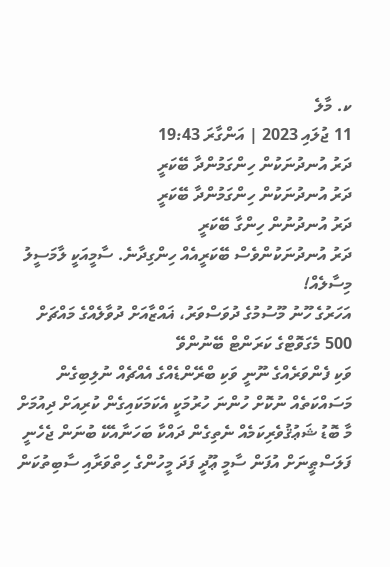ކ. މާލެ
11 ޖުލައި 2023 | އަންގާރަ 19:43
ދަރު އުނދުނަކުން ހިންގަމުންދާ ބޭކަރީ
ދަރު އުނދުނަކުން ހިންގަމުންދާ ބޭކަރީ
ދަރު އުނދުނުން ހިންގާ ބޭކަރީ
ދަރު އުނދުނަކުންވެސް ބޭކަރީއެއް ހިންގިދާނެ. ސާމީއަކީ ލާމަސީލު މިސާލެއް!
އަހަރުގެ ހޫނު މޫސުމުގެ ދުވަސްވަރު، ޣައްޒާއަށް ދުވާލެއްގެ މައްޗަށް 500 މެގަވޮޓްގެ ކަރަންޓް ބޭނުންވޭ
ވަކި ފެންވަރެއްގެ ނޫނީ ވަކި ބްރޭންޑެއްގެ އެއްޗެއް ނުލިބިގެން މަސައްކަތެއް ނުކޮށް ހުންނަ ހުރުމަކީ އެކަމަކައިގެން ކުރިއަށް ދިއުމަށް މާ ބޮޑު ޝަޢުޤުވެރިކަމެއް ނެތިގެން ދައްކާ ބަހަނާއެކޭ ބުނަން ޖެހެނީ ފަލަސްޠީނަށް އުފަން ސާމީ ޢޫދީ ފަދަ މީހުންގެ ހިތްވަރާއި ސާބިތުކަން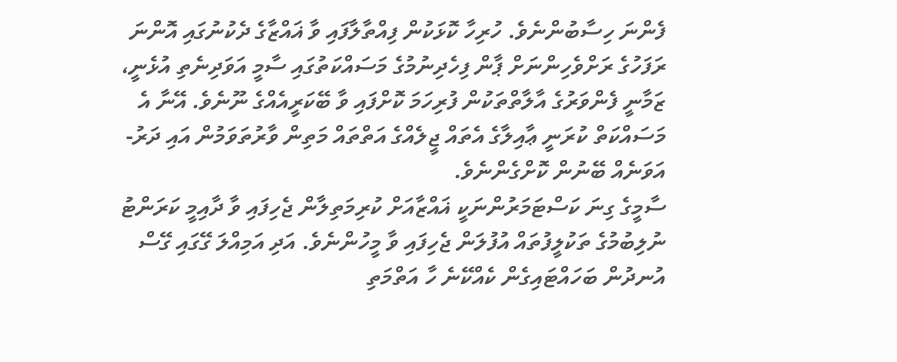ފެންނަ ހިސާބުންނެވެ. ހުރިހާ ކޮޅަކުން ފިއްތާލާފައި ވާ ޣައްޒާގެ ދެކުނުގައި އޮންނަ ރަފަހުގެ ރަށްވެހިންނަށް ޕާން ފިހެދިނުމުގެ މަސައްކަތުގައި ސާމީ އަވަދިނެތި އުޅެނީ، ޒަމާނީ ފެންވަރުގެ އާލާތްތަކުން ފުރިހަމަ ކޮށްފައި ވާ ބޭކަރީއެއްގެ ނޫނެވެ. އޭނާ އެ މަސައްކަތް ކުރަނީ ޢާއިލާގެ އެތައް ޖީލެއްގެ އަތްތައް މަތިން ވާރުތަވަމުން އައި ދަރު-އަވަނެއް ބޭނުން ކޮށްގެންނެވެ.
ސާމީގެ ގިނަ ކަސްޓަމަރުންނަކީ ޣައްޒާއަށް ކުރިމަތިލާން ޖެހިފައި ވާ ދާއިމީ ކަރަންޓު ނުލިބުމުގެ ތަކުލީފުތައް އުފުލަން ޖެހިފައި ވާ މީހުންނެވެ. އަދި އަމިއްލަ ގޭގައި ގޭސް އުނދުން ބަހައްޓައިގެން ކެއްކޭނެ ހާ އަތްމަތި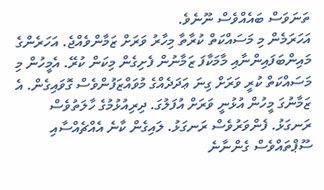ތަނަވަސް ބައެއްވެސް ނޫނެވެ.
އަހަރަމެން މި މަސައްކަތް ކުރާތާ މިހާރު ވަރަށް ޒަމާންވެއްޖެ. އަހަރެންގެ މައިންބަފައިންނާއި މާމަކާފަ ޒަމާނުން ފެށިގެން މިކަން ކުރޭ. އެމީހުން މި މަސައްކަތް ކުރީ ވަރަށް ގިނަ ޢަދަދެއްގެ މުވައްޒަފުންވެސް ގޮވައިގެން. އެ ޒަމާނުގަ މީހުން އުޅުނީ ވަރަށް އުފަލުގަ. ދިރިއުޅުމުގެ ހާލަތުވެސް ރަނގަޅު. ފެންވަރުވެސް ރަނގަޅު. ލައިގެން ކާނެ އެއްޗެއްސާއި ސޫޕްތައްވެސް ގެންނާނެ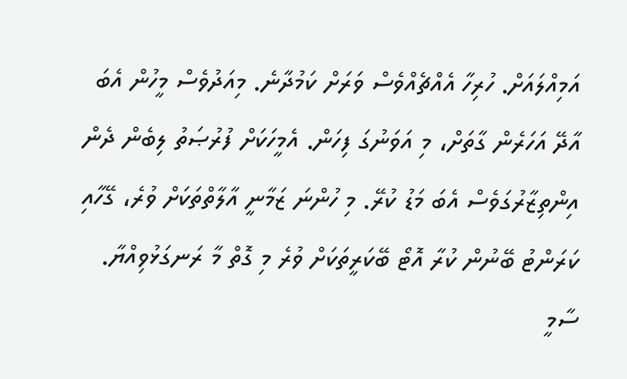އަމިއްލައަށް. ހުރިހާ އެއްޗެއްވެސް ވަރަށް ކަމުދާނެ. މިއަދުވެސް މީހުން އެބަ އާދޭ އަހަރެން ގާތަށް، މި އަވަނުގަ ފިހަން. އެމީހަކަށް ފުރުޞަތު ލިބެން ދެން އިންތިޒާރުގަވެސް އެބަ މަޑު ކުރޭ. މި ހުންނަ ޒަމާނީ އާލާތްތަކަށް ވުރެ، ގޭހާއި ކަރަންޓު ބޭނުން ކުރާ އޮޓޯ ބޭކަރީތަކަށް ވުރެ މި ގޮތް މާ ރަނގަޅުވިއްޔާ.
ސާމީ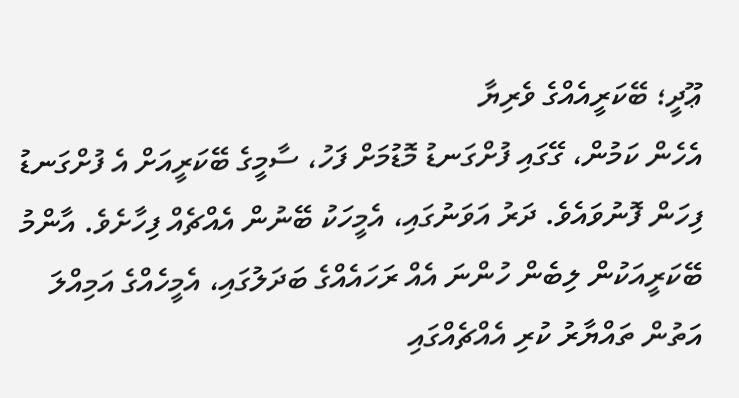ޢޫދީ؛ ބޭކަރީއެއްގެ ވެރިޔާ
އެހެން ކަމުން، ގޭގައި ފުށްގަނޑު މޮޑުމަށް ފަހު، ސާމީގެ ބޭކަރީއަށް އެ ފުށްގަނޑު ފިހަން ފޮނުވައެވެ. ދަރު އަވަނުގައި، އެމީހަކު ބޭނުން އެއްޗެއް ފިހާށެވެ. އާންމު ބޭކަރީއަކުން ލިބެން ހުންނަ އެއް ރަހައެއްގެ ބަދަލުގައި، އެމީހެއްގެ އަމިއްލަ އަތުން ތައްޔާރު ކުރި އެއްޗެއްގައި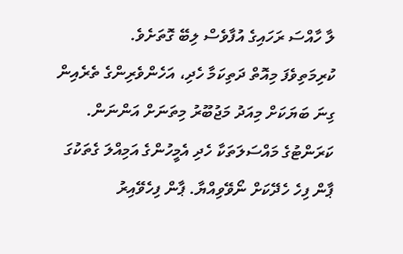ލާ ހާއްސަ ރަހައިގެ އުފާވެސް ލިބޭ ގޮތަށެވެ.
ކުރިމަތިވެފަ މިއޮތް ދަތިކަމާ ހެދި، އަހެންވެރިންގެ ތެރެއިން ގިނަ ބަޔަކަށް މިއަދު މަޖުބޫރު މިތަނަށް އަންނަން. ކަރަންޓުގެ މައްސަލަތަކާ ހެދި އެމީހުންގެ އަމިއްލަ ގެތަކުގަ ޕާން ފިހެ ހެދޭކަށް ނޯވޭވިއްޔާ. ޕާން ފިހެވޭއިރު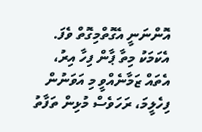އޮންނަނީ އެގޮތްމިގޮތް ވެފަ. އެކަމަކު މިތާ ޕާން ފިހާ އިރު، އެތައް ޒަމާނެއްވީ މި އަވަނުން ފިހެލީމަ، ރަހަވެސް މުޅިން ތަފާތު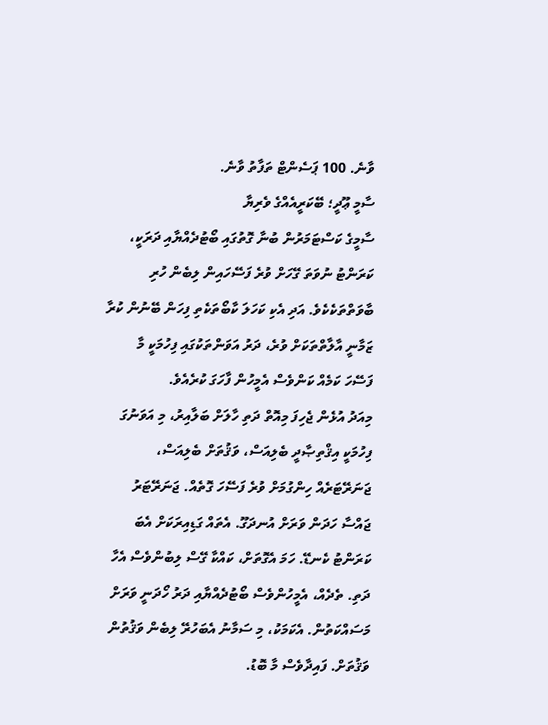ވާނެ. 100 ޕަސެންޓް ތަފާތު ވާނެ.
ސާމީ ޢޫދީ؛ ބޭކަރީއެއްގެ ވެރިޔާ
ސާމީގެ ކަސްޓަމަރުން ބުނާ ގޮތުގައި ބޯޓުދެއްޔާއި ދަރަކީ، ކަރަންޓު ނުވަތަ ގޭހަށް ވުރެ ފަސޭހައިން ލިބެން ހުރި ބާވަތްތަކެކެވެ. އަދި އެކި ކަހަލަ ކާބޯތަކެތި ފިހަން ބޭނުން ކުރާ ޒަމާނީ އާލާތްތަކަށް ވުރެ، ދަރު އަވަންތަކުގައި ފިހުމަކީ މާ ފަސޭހަ ކަމެއް ކަންވެސް އެމީހުން ފާހަގަ ކުރެއެވެ.
މިއަދު އުޅެން ޖެހިފަ މިއޮތް ދަތި ހާލަށް ބަލާއިރު، މި އަވަނުގަ ފިހުމަކީ އިޤްތިޞާދީ ބެލިއަސް، ވަޤުތަށް ބެލިއަސް، ޖަނަރޭޓަރެއް ހިންގުމަށް ވުރެ ފަސޭހަ ގޮތެއް. ޖަނަރޭޓަރު ޖައްސާ ހަދަން ވަރަށް އުނދަގޫ. އެތައް ގަޑިއިރަކަށް އެބަ ކަރަންޓު ކެނޑޭ. ހަމަ އެގޮތަށް، ކައްކާ ގޭސް ލިބުންވެސް އެހާ ދަތި. ތެދެއް، އެމީހުންވެސް ބޯޓުދެއްޔާއި ދަރު ހޯދަނީ ވަރަށް މަސައްކަތުން. އެކަމަކު، މި ސަމާނު އެބަހުރޭ ލިބެން ވަޤުތުން ވަޤުތަށް. ފައިދާވެސް މާ ބޮޑު.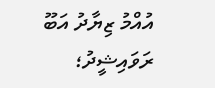އުއްމު ޒިޔާދު އަބޫ ރަވައިޝީދު؛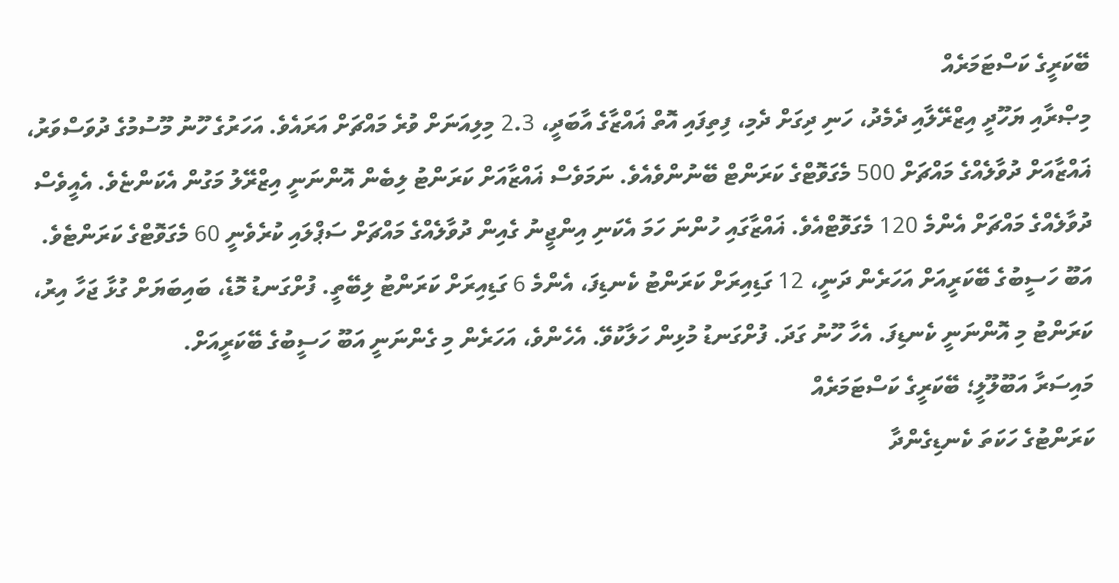ބޭކަރީގެ ކަސްޓަމަރެއް
މިޞްރާއި ޔަހޫދީ އިޒްރޭލާއި ދެމެދު، ހަނި ދިގަށް ދެމި، ފިތިފައި އޮތް ޣައްޒާގެ އާބަދީ، 2.3 މިލިއަނަށް ވުރެ މައްޗަށް އަރައެވެ. އަހަރުގެ ހޫނު މޫސުމުގެ ދުވަސްވަރު، ޣައްޒާއަށް ދުވާލެއްގެ މައްޗަށް 500 މެގަވޮޓްގެ ކަރަންޓް ބޭނުންވެއެވެ. ނަމަވެސް ޣައްޒާއަށް ކަރަންޓު ލިބެން އޮންނަނީ އިޒްރޭލު މަގުން އެކަންޏެވެ. އެއީވެސް ދުވާލެއްގެ މައްޗަށް އެންމެ 120 މެގަވޮޓްއެވެ. ޣައްޒާގައި ހުންނަ ހަމަ އެކަނި އިންޖީނު ގެއިން ދުވާލެއްގެ މައްޗަށް ސަޕްލައި ކުރެވެނީ 60 މެގަވޮޓްގެ ކަރަންޓެވެ.
އަބޫ ހަސީބުގެ ބޭކަރީއަށް އަހަރެން ދަނީ، 12 ގަޑިއިރަށް ކަރަންޓު ކެނޑިފަ، އެންމެ 6 ގަޑިއިރަށް ކަރަންޓު ލިބޭތީ. ފުށްގަނޑު މޮޑެ، ބައިބަޔަށް ގުޅާ ޖަހާ އިރު، ކަރަންޓު މި އޮންނަނީ ކެނޑިފަ. އެހާ ހޫނު ގަދަ. ފުށްގަނޑު މުޅިން ހަލާކުވޭ. އެހެންވެ، އަހަރެން މި ގެންނަނީ އަބޫ ހަސީބުގެ ބޭކަރީއަށް.
މައިސަރާ އަބޫލޫލީ؛ ބޭކަރީގެ ކަސްޓަމަރެއް
ކަރަންޓުގެ ހަކަތަ ކެނޑިގެންދާ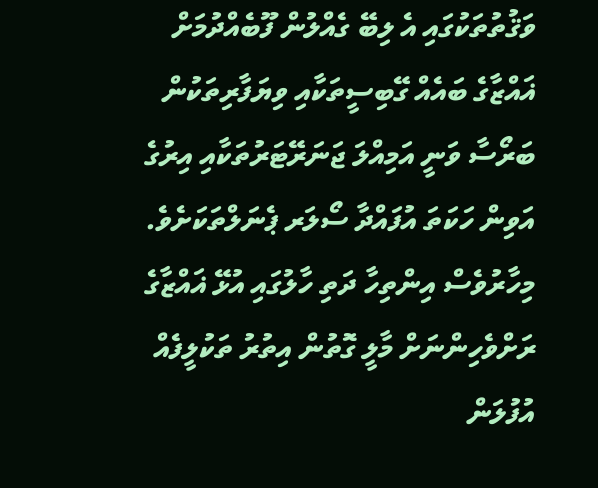ވަޤުތުތަކުގައި އެ ލިބޭ ގެއްލުން ފޫބެއްދުމަށް ޣައްޒާގެ ބައެއް ގޭބިސީތަކާއި ވިޔަފާރިތަކުން ބަރޯސާ ވަނީ އަމިއްލަ ޖަނަރޭޓަރުތަކާއި އިރުގެ އަވިން ހަކަތަ އުފައްދާ ސޯލަރ ޕެނަލްތަކަށެވެ. މިހާރުވެސް އިންތިހާ ދަތި ހާލުގައި އުޅޭ ޣައްޒާގެ ރަށްވެހިންނަށް މާލީ ގޮތުން އިތުރު ތަކުލީފެއް އުފުލަން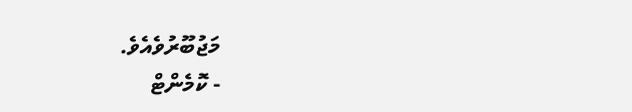މަޖުބޫރުވެއެވެ.
- ކޮމެންޓް